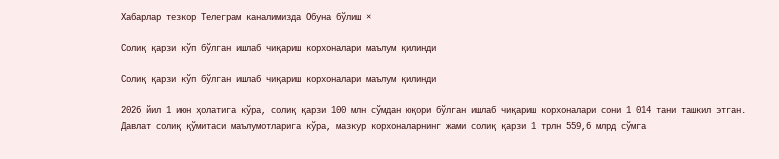Хабарлар тезкор Телеграм каналимизда Обуна бўлиш ×

Солиқ қарзи кўп бўлган ишлаб чиқариш корхоналари маълум қилинди

Солиқ қарзи кўп бўлган ишлаб чиқариш корхоналари маълум қилинди

2026 йил 1 июн ҳолатига кўра, солиқ қарзи 100 млн сўмдан юқори бўлган ишлаб чиқариш корхоналари сони 1 014 тани ташкил этган. Давлат солиқ қўмитаси маълумотларига кўра, мазкур корхоналарнинг жами солиқ қарзи 1 трлн 559,6 млрд сўмга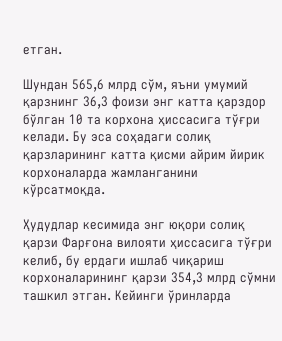етган.

Шундан 565,6 млрд сўм, яъни умумий қарзнинг 36,3 фоизи энг катта қарздор бўлган 10 та корхона ҳиссасига тўғри келади. Бу эса соҳадаги солиқ қарзларининг катта қисми айрим йирик корхоналарда жамланганини кўрсатмоқда.

Ҳудудлар кесимида энг юқори солиқ қарзи Фарғона вилояти ҳиссасига тўғри келиб, бу ердаги ишлаб чиқариш корхоналарининг қарзи 354,3 млрд сўмни ташкил этган. Кейинги ўринларда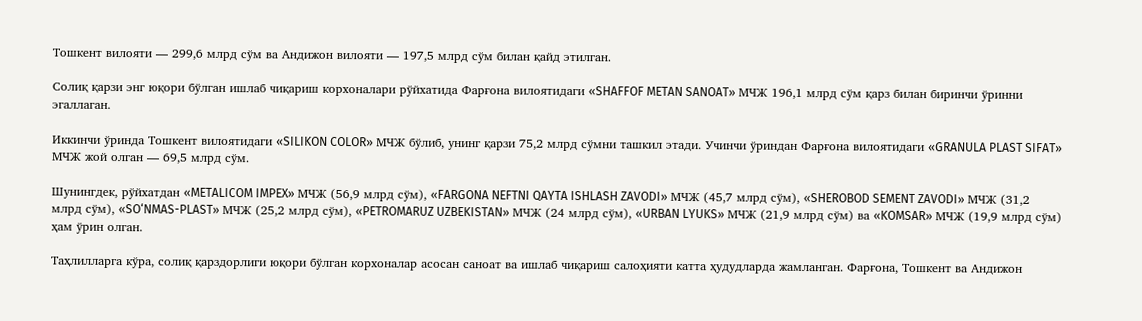Тошкент вилояти — 299,6 млрд сўм ва Андижон вилояти — 197,5 млрд сўм билан қайд этилган.

Солиқ қарзи энг юқори бўлган ишлаб чиқариш корхоналари рўйхатида Фарғона вилоятидаги «SHAFFOF METAN SANOAT» МЧЖ 196,1 млрд сўм қарз билан биринчи ўринни эгаллаган.

Иккинчи ўринда Тошкент вилоятидаги «SILIKON COLOR» МЧЖ бўлиб, унинг қарзи 75,2 млрд сўмни ташкил этади. Учинчи ўриндан Фарғона вилоятидаги «GRANULA PLAST SIFAT» МЧЖ жой олган — 69,5 млрд сўм.

Шунингдек, рўйхатдан «METALICOM IMPEX» МЧЖ (56,9 млрд сўм), «FARGONA NEFTNI QAYTA ISHLASH ZAVODI» МЧЖ (45,7 млрд сўм), «SHEROBOD SEMENT ZAVODI» МЧЖ (31,2 млрд сўм), «SO‘NMAS-PLAST» МЧЖ (25,2 млрд сўм), «PETROMARUZ UZBEKISTAN» МЧЖ (24 млрд сўм), «URBAN LYUKS» МЧЖ (21,9 млрд сўм) ва «KOMSAR» МЧЖ (19,9 млрд сўм) ҳам ўрин олган.

Таҳлилларга кўра, солиқ қарздорлиги юқори бўлган корхоналар асосан саноат ва ишлаб чиқариш салоҳияти катта ҳудудларда жамланган. Фарғона, Тошкент ва Андижон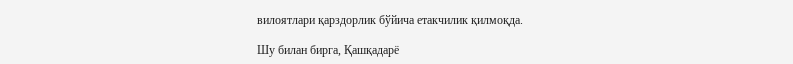вилоятлари қарздорлик бўйича етакчилик қилмоқда.

Шу билан бирга, Қашқадарё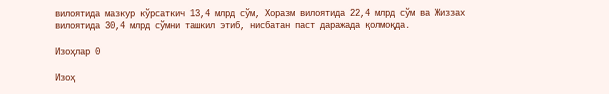вилоятида мазкур кўрсаткич 13,4 млрд сўм, Хоразм вилоятида 22,4 млрд сўм ва Жиззах вилоятида 30,4 млрд сўмни ташкил этиб, нисбатан паст даражада қолмоқда.

Изоҳлар 0

Изоҳ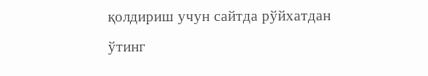қолдириш учун сайтда рўйхатдан ўтинг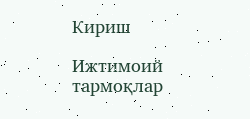Кириш

Ижтимоий тармоқлар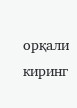орқали киринг